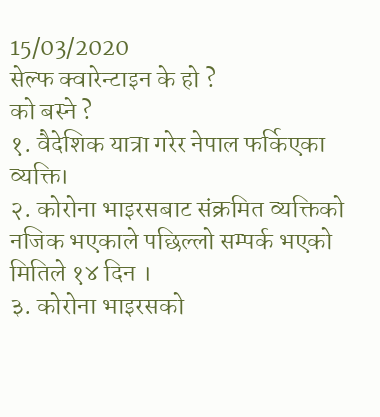15/03/2020
सेल्फ क्वारेन्टाइन के हो ?
को बस्ने ?
१. वैदेशिक यात्रा गरेर नेपाल फर्किएका व्यक्ति।
२. कोरोना भाइरसबाट संक्रमित व्यक्तिको नजिक भएकाले पछिल्लो सम्पर्क भएको मितिले १४ दिन ।
३. कोरोना भाइरसको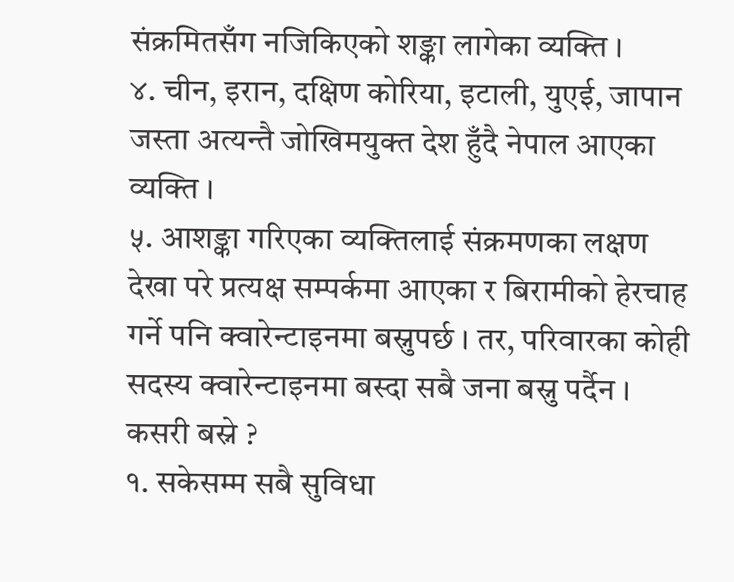संक्रमितसँग नजिकिएको शङ्का लागेका व्यक्ति ।
४. चीन, इरान, दक्षिण कोरिया, इटाली, युएई, जापान जस्ता अत्यन्तै जोखिमयुक्त देश हुँदै नेपाल आएका व्यक्ति ।
५. आशङ्का गरिएका व्यक्तिलाई संक्रमणका लक्षण देखा परे प्रत्यक्ष सम्पर्कमा आएका र बिरामीको हेरचाह गर्ने पनि क्वारेन्टाइनमा बस्नुपर्छ । तर, परिवारका कोही सदस्य क्वारेन्टाइनमा बस्दा सबै जना बस्नु पर्दैन ।
कसरी बस्ने ?
१. सकेसम्म सबै सुविधा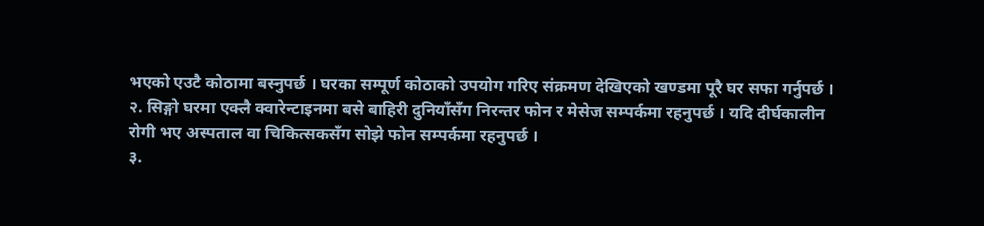भएको एउटै कोठामा बस्नुपर्छ । घरका सम्पूर्ण कोठाको उपयोग गरिए संक्रमण देखिएको खण्डमा पूरै घर सफा गर्नुपर्छ ।
२. सिङ्गो घरमा एक्लै क्वारेन्टाइनमा बसे बाहिरी दुनियाँसँग निरन्तर फोन र मेसेज सम्पर्कमा रहनुपर्छ । यदि दीर्घकालीन रोगी भए अस्पताल वा चिकित्सकसँग सोझे फोन सम्पर्कमा रहनुपर्छ ।
३.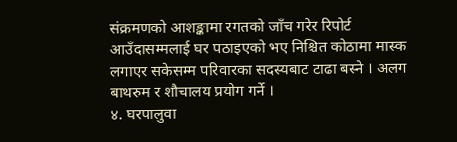संक्रमणको आशङ्कामा रगतको जाँच गरेर रिपोर्ट आउँदासम्मलाई घर पठाइएको भए निश्चित कोठामा मास्क लगाएर सकेसम्म परिवारका सदस्यबाट टाढा बस्ने । अलग बाथरुम र शौचालय प्रयोग गर्ने ।
४. घरपालुवा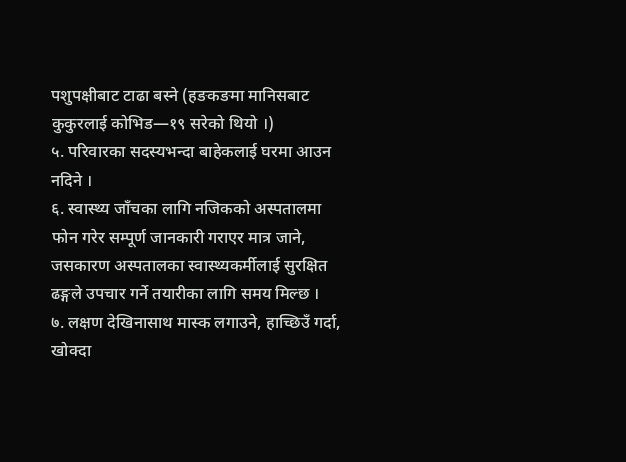पशुपक्षीबाट टाढा बस्ने (हङकङमा मानिसबाट कुकुरलाई कोभिड—१९ सरेको थियो ।)
५. परिवारका सदस्यभन्दा बाहेकलाई घरमा आउन नदिने ।
६. स्वास्थ्य जाँचका लागि नजिकको अस्पतालमा फोन गरेर सम्पूर्ण जानकारी गराएर मात्र जाने, जसकारण अस्पतालका स्वास्थ्यकर्मीलाई सुरक्षित ढङ्गले उपचार गर्ने तयारीका लागि समय मिल्छ ।
७. लक्षण देखिनासाथ मास्क लगाउने, हाच्छिउँ गर्दा, खोक्दा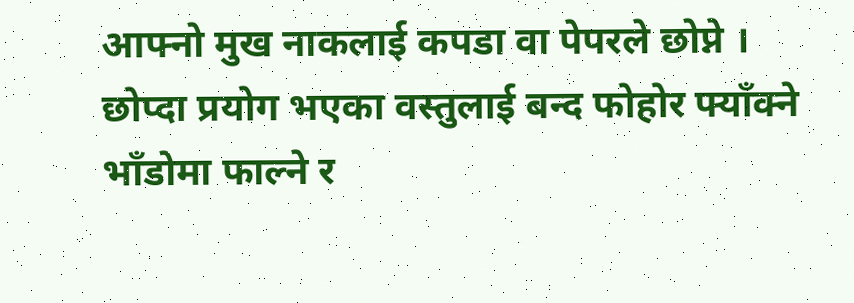आफ्नो मुख नाकलाई कपडा वा पेपरले छोप्ने । छोप्दा प्रयोग भएका वस्तुलाई बन्द फोहोर फ्याँक्ने भाँडोमा फाल्ने र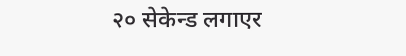२० सेकेन्ड लगाएर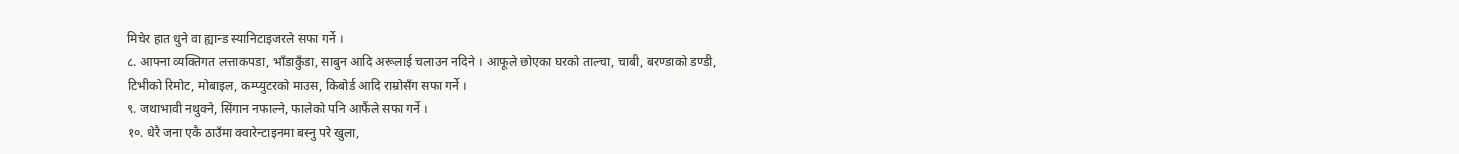मिचेर हात धुने वा ह्यान्ड स्यानिटाइजरले सफा गर्ने ।
८. आफ्ना व्यक्तिगत लत्ताकपडा, भाँडाकुँडा, साबुन आदि अरूलाई चलाउन नदिने । आफूले छोएका घरको ताल्चा, चाबी, बरण्डाको डण्डी, टिभीको रिमोट, मोबाइल, कम्प्युटरको माउस, किबोर्ड आदि राम्रोसँग सफा गर्ने ।
९. जथाभावी नथुक्ने, सिंगान नफाल्ने, फालेको पनि आफैंले सफा गर्ने ।
१०. धेरै जना एकै ठाउँमा क्वारेन्टाइनमा बस्नु परे खुला,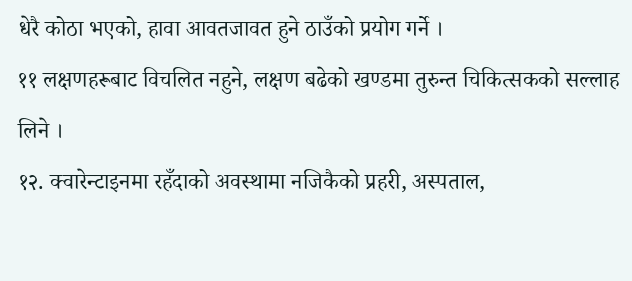धेरै कोठा भएको, हावा आवतजावत हुने ठाउँको प्रयोग गर्ने ।
११ लक्षणहरूबाट विचलित नहुने, लक्षण बढेको खण्डमा तुरुन्त चिकित्सकको सल्लाह लिने ।
१२. क्वारेन्टाइनमा रहँदाको अवस्थामा नजिकैको प्रहरी, अस्पताल,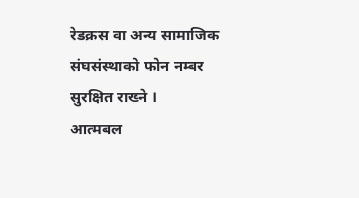रेडक्रस वा अन्य सामाजिक संघसंस्थाको फोन नम्बर सुरक्षित राख्ने ।
आत्मबल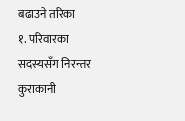बढाउने तरिका
१. परिवारका सदस्यसँग निरन्तर कुराकानी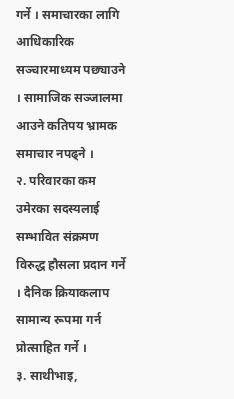गर्ने । समाचारका लागि आधिकारिक सञ्चारमाध्यम पछ्याउने । सामाजिक सञ्जालमा आउने कतिपय भ्रामक समाचार नपढ्ने ।
२. परिवारका कम उमेरका सदस्यलाई सम्भावित संक्रमण विरुद्ध हौसला प्रदान गर्ने । दैनिक क्रियाकलाप सामान्य रूपमा गर्न प्रोत्साहित गर्ने ।
३. साथीभाइ,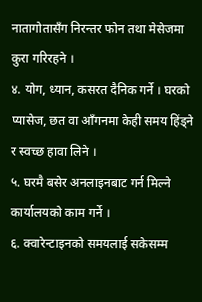नातागोतासँग निरन्तर फोन तथा मेसेजमा कुरा गरिरहने ।
४. योग, ध्यान, कसरत दैनिक गर्ने । घरको प्यासेज, छत वा आँगनमा केही समय हिंड्ने र स्वच्छ हावा लिने ।
५. घरमै बसेर अनलाइनबाट गर्न मिल्ने कार्यालयको काम गर्ने ।
६. क्वारेन्टाइनको समयलाई सकेसम्म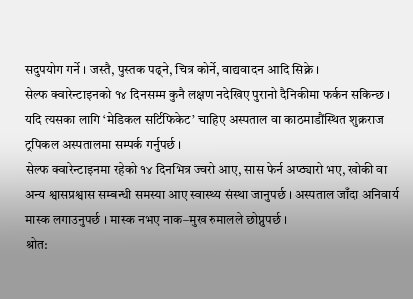सदुपयोग गर्ने । जस्तै, पुस्तक पढ्ने, चित्र कोर्ने, वाद्यवादन आदि सिक्ने ।
सेल्फ क्वारेन्टाइनको १४ दिनसम्म कुनै लक्षण नदेखिए पुरानो दैनिकीमा फर्कन सकिन्छ । यदि त्यसका लागि ‘मेडिकल सर्टिफिकेट’ चाहिए अस्पताल वा काठमाडौंस्थित शुक्रराज ट्रपिकल अस्पतालमा सम्पर्क गर्नुपर्छ ।
सेल्फ क्वारेन्टाइनमा रहेको १४ दिनभित्र ज्वरो आए, सास फेर्न अप्ठ्यारो भए, खोकी वा अन्य श्वासप्रश्वास सम्बन्धी समस्या आए स्वास्थ्य संस्था जानुपर्छ । अस्पताल जाँदा अनिवार्य मास्क लगाउनुपर्छ । मास्क नभए नाक–मुख रुमालले छोप्नुपर्छ ।
श्रोत: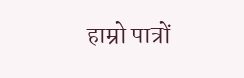हाम्रो पात्रों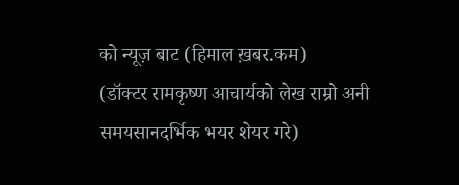को न्यूज़ बाट (हिमाल ख़बर.कम)
(डॉक्टर रामकृष्ण आचार्यको लेख राम्रो अनी समयसानदर्भिक भयर शेयर गरे)